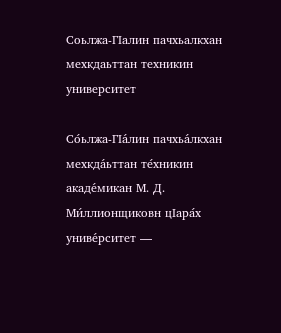Соьлжа-ГӀалин пачхьалкхан мехкдаьттан техникин университет

Со́ьлжа-ГӀа́лин пачхьа́лкхан мехкда́ьттан те́хникин акаде́микан М. Д. Ми́ллионщиковн цӀара́х униве́рситет —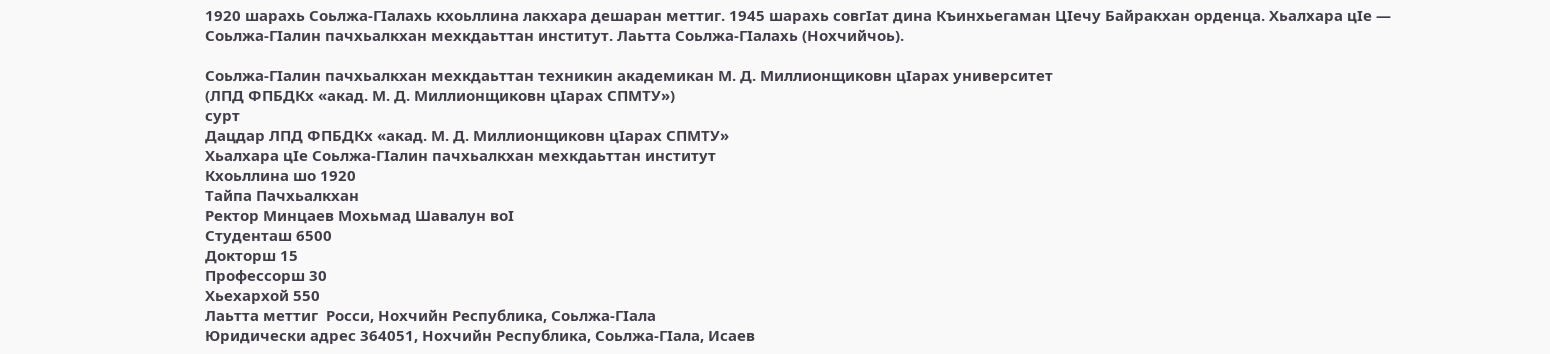1920 шарахь Соьлжа-ГӀалахь кхоьллина лакхара дешаран меттиг. 1945 шарахь совгӀат дина Къинхьегаман ЦӀечу Байракхан орденца. Хьалхара цӀе — Соьлжа-ГӀалин пачхьалкхан мехкдаьттан институт. Лаьтта Соьлжа-ГӀалахь (Нохчийчоь).

Соьлжа-ГӀалин пачхьалкхан мехкдаьттан техникин академикан М. Д. Миллионщиковн цӀарах университет
(ЛПД ФПБДКх «акад. М. Д. Миллионщиковн цӀарах СПМТУ»)
сурт
Дацдар ЛПД ФПБДКх «акад. М. Д. Миллионщиковн цӀарах СПМТУ»
Хьалхара цӀе Соьлжа-ГӀалин пачхьалкхан мехкдаьттан институт
Кхоьллина шо 1920
Тайпа Пачхьалкхан
Ректор Минцаев Мохьмад Шавалун воӀ
Студенташ 6500
Докторш 15
Профессорш 30
Хьехархой 550
Лаьтта меттиг  Росси, Нохчийн Республика, Соьлжа-ГӀала
Юридически адрес 364051, Нохчийн Республика, Соьлжа-ГӀала, Исаев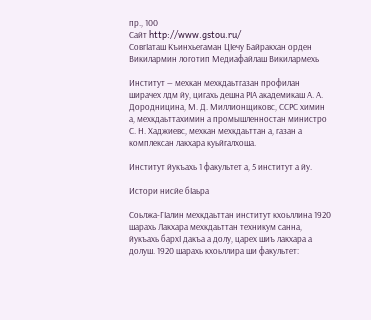пр., 100
Сайт http://www.gstou.ru/
СовгӀаташ Къинхьегаман ЦӀечу Байракхан орден
Викилармин логотип Медиафайлаш Викилармехь

Институт — мехкан мехкдаьтгазан профилан ширачех лдм йу, цигахь дешна РӀА академикаш А. А. Дородницина, М. Д. Миллионщиковс, ССРС химин а, мехкдаьттахимин а промышленностан министро С. Н. Хаджиевс, мехкан мехкдаьттан а, газан а комплексан лакхара куьйгалхоша.

Институт йукъахь 1 факультет а, 5 институт а йу.

Истори нисйе бӀаьра

Соьлжа-ГӀалин мехкдаьттан институт кхоьллина 1920 шарахь Лакхара мехкдаьттан техникум санна, йукъахь бархӀ дакъа а долу, царех шиъ лакхара а долуш. 1920 шарахь кхоьллира ши факультет: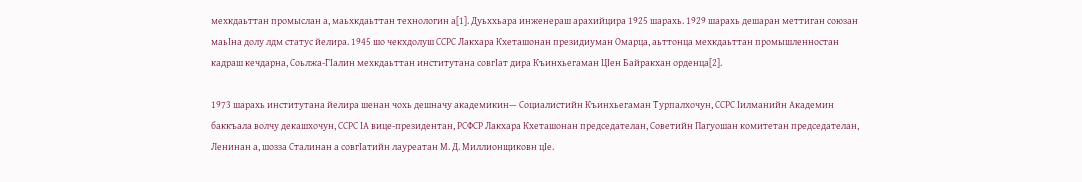мехкдаьттан промыслан а, маьхкдаьттан технологин а[1]. Дуьххьара инженераш арахийцира 1925 шарахь. 1929 шарахь дешаран меттиган союзан маьӀна долу лдм статус йелира. 1945 шо чекхдолуш ССРС Лакхара Кхеташонан президиуман Омарца, аьттонца мехкдаьттан промышленностан кадраш кечдарна, Соьлжа-ГӀалин мехкдаьттан институтана совгӀат дира Къинхьегаман ЦӀен Байракхан орденца[2].

1973 шарахь институтана йелира шенан чохь дешначу академикин— Социалистийн Къинхьегаман Турпалхочун, ССРС Ӏилманийн Академин баккъала волчу декашхочун, ССРС ӀА вице-пpeзидентан, РСФСР Лакхара Кхеташонан председателан, Советийн Пагуошан комитетан председателан, Ленинан а, шозза Сталинан а совгӀатийн лауреатан М. Д. Миллионщиковн цӀе.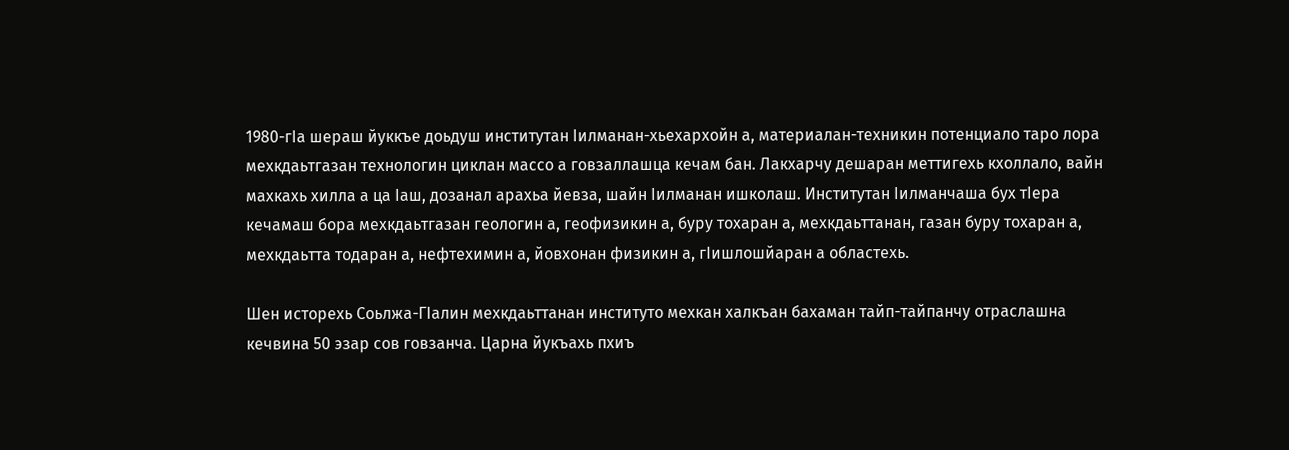1980-гӀа шераш йуккъе доьдуш институтан Ӏилманан-хьехархойн а, материалан-техникин потенциало таро лора мехкдаьтгазан технологин циклан массо а говзаллашца кечам бан. Лакхарчу дешаран меттигехь кхоллало, вайн махкахь хилла а ца Ӏаш, дозанал арахьа йевза, шайн Ӏилманан ишколаш. Институтан Ӏилманчаша бух тӀера кечамаш бора мехкдаьтгазан геологин а, геофизикин а, буру тохаран а, мехкдаьттанан, газан буру тохаран а, мехкдаьтта тодаран а, нефтехимин а, йовхонан физикин а, гӀишлошйаран а областехь.

Шен исторехь Соьлжа-ГӀалин мехкдаьттанан институто мехкан халкъан бахаман тайп-тайпанчу отраслашна кечвина 50 эзар сов говзанча. Царна йукъахь пхиъ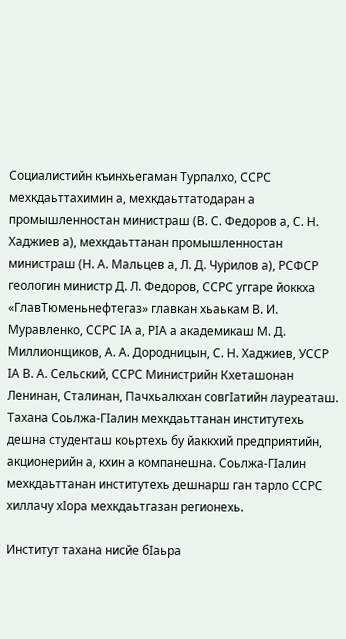Социалистийн къинхьегаман Турпалхо, ССРС мехкдаьттахимин а, мехкдаьттатодаран а промышленностан министраш (В. С. Федоров а, С. Н. Хаджиев а), мехкдаьттанан промышленностан министраш (Н. А. Мальцев а, Л. Д. Чурилов а), РСФСР геологин министр Д. Л. Федоров, ССРС уггаре йоккха «ГлавТюменьнефтегаз» главкан хьаькам В. И. Муравленко, ССРС ӀА а, РӀА а академикаш М. Д. Миллионщиков, А. А. Дородницын, С. Н. Хаджиев, УССР ӀА В. А. Сельский, ССРС Министрийн Кхеташонан Ленинан, Сталинан, Пачхьалкхан совгӀатийн лауреаташ. Тахана Соьлжа-ГӀалин мехкдаьттанан институтехь дешна студенташ коьртехь бу йаккхий предприятийн, акционерийн а, кхин а компанешна. Соьлжа-ГӀалин мехкдаьттанан институтехь дешнарш ган тарло ССРС хиллачу хӀора мехкдаьтгазан регионехь.

Институт тахана нисйе бӀаьра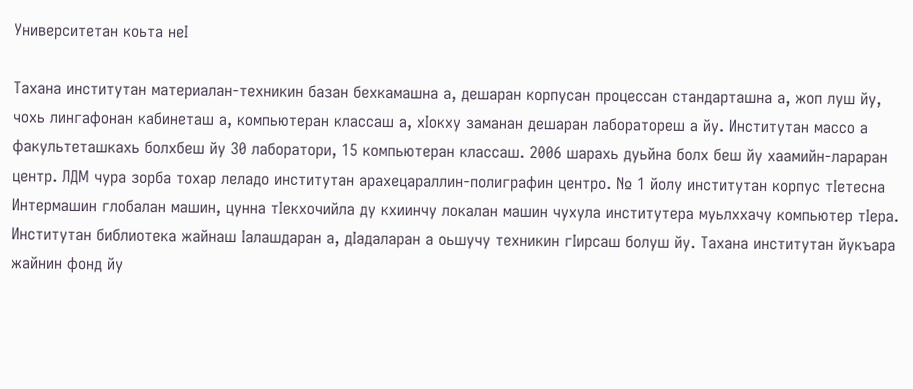Университетан коьта неӀ

Тахана институтан материалан-техникин базан бехкамашна а, дешаран корпусан процессан стандарташна а, жоп луш йу, чохь лингафонан кабинеташ а, компьютеран классаш а, хӀокху заманан дешаран лаборатореш а йу. Институтан массо а факультеташкахь болхбеш йу 30 лаборатори, 15 компьютеран классаш. 2006 шарахь дуьйна болх беш йу хаамийн-лараран центр. ЛДМ чура зорба тохар леладо институтан арахецараллин-полиграфин центро. № 1 йолу институтан корпус тӀетесна Интермашин глобалан машин, цунна тӀекхочийла ду кхиинчу локалан машин чухула институтера муьлххачу компьютер тӀера. Институтан библиотека жайнаш Ӏалашдаран а, дӀадаларан а оьшучу техникин гӀирсаш болуш йу. Тахана институтан йукъара жайнин фонд йу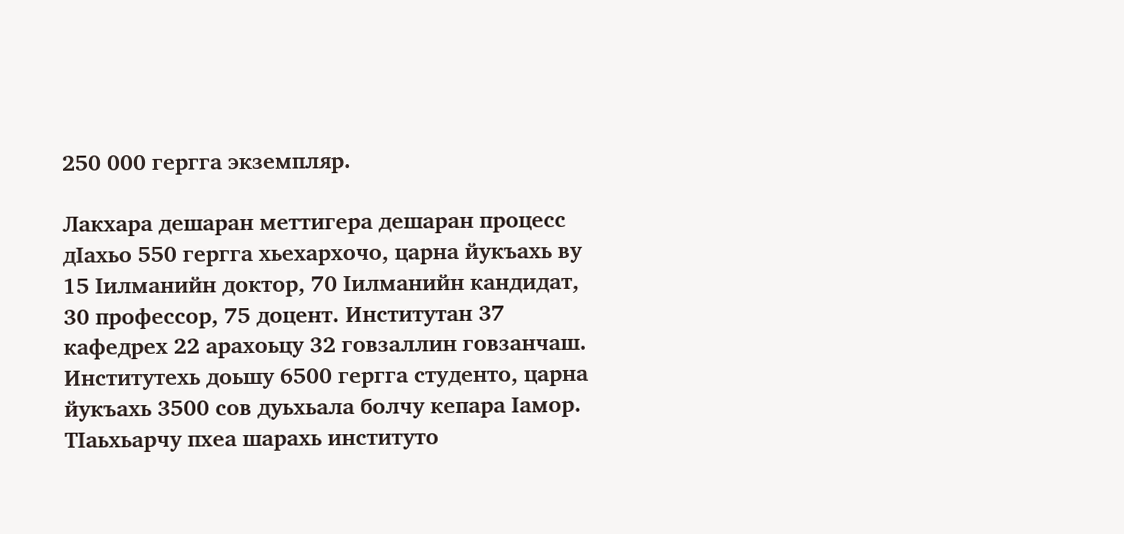250 000 гергга экземпляр.

Лакхара дешаран меттигера дешаран процесс дӀахьо 550 гергга хьехархочо, царна йукъахь ву 15 Ӏилманийн доктор, 70 Ӏилманийн кандидат, 30 профессор, 75 доцент. Институтан 37 кафедрех 22 арахоьцу 32 говзаллин говзанчаш. Институтехь доьшу 6500 гергга студенто, царна йукъахь 3500 сов дуьхьала болчу кепара Ӏамор. ТӀаьхьарчу пхеа шарахь институто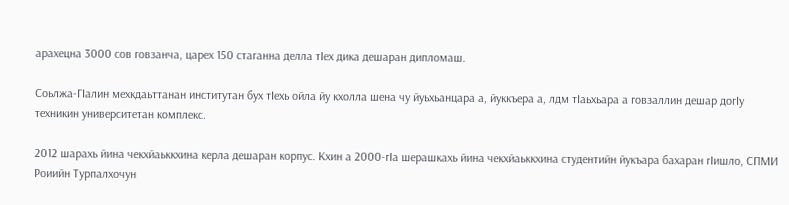арахецна 3000 сов говзанча, царех 150 стаганна делла тӀех дика дешаран дипломаш.

Соьлжа-ГӀалин мехкдаьттанан институтан бух тӀехь ойла йу кхолла шена чу йуьхьанцара а, йуккъера а, лдм тӀаьхьара а говзаллин дешар догӀу техникин университетан комплекс.

2012 шарахь йина чекхйаьккхина керла дешаран корпус. Кхин а 2000-гӀа шерашкахь йина чекхйаьккхина студентийн йукъара бахаран гӀишло, СПМИ Роиийн Турпалхочун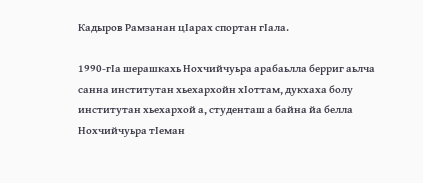Кадыров Рамзанан цӀарах спортан гӀала.

1990-гӀа шерашкахь Нохчийчуьра арабаьлла берриг аьлча санна институтан хьехархойн хӀоттам, дукхаха болу институтан хьехархой а, студенташ а байна йа белла Нохчийчуьра тӀеман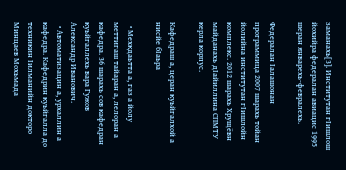заманахь[3]. Институтан гӀишлош йохийра федералан авиацис 1995 шеран январехь-февралехь.

Федералан Ӏалашонан программица 2007 шарахь тойан йолийна институтан гӀишлойн комплекс. 2012 шарахь Хрущёвн майданахь дӀайиллина СПМТУ керла корпус.

Кафедраш а, церан куьйгалхой а нисйе бӀаьра

  • Мехкдаьтта а, газ а йолу меттигаш тайаран а, лелоран а кафедра. 36 шарахь сов кафедран куьйгаллехь вара Гужов Александр Иванович.
  • Автоматизацин а, урхаллин а кафедра. Кафедрин куьйгалла до техникин Ӏилманийн докторо Минцаев Мохьмада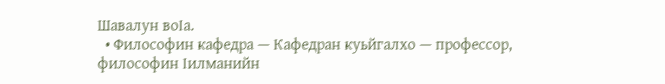Шавалун воӀа.
  • Философин кафедра — Кафедран куьйгалхо — профессор, философин Ӏилманийн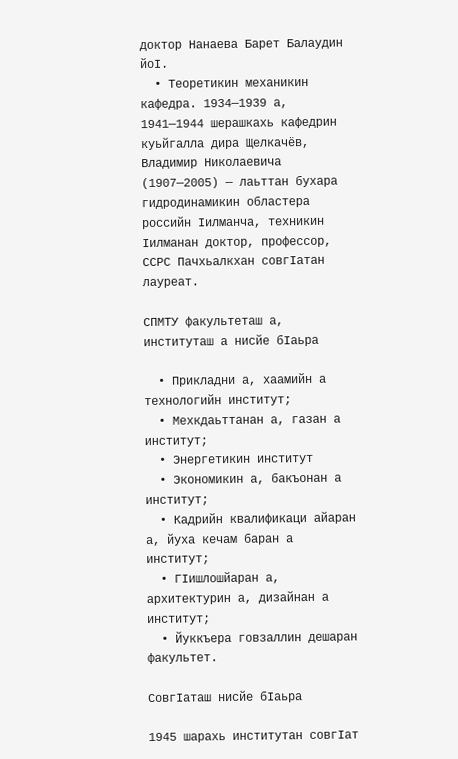доктор Нанаева Барет Балаудин йоӀ.
  • Теоретикин механикин кафедра. 1934—1939 а, 1941—1944 шерашкахь кафедрин куьйгалла дира Щелкачёв, Владимир Николаевича (1907—2005) — лаьттан бухара гидродинамикин областера российн Ӏилманча, техникин Ӏилманан доктор, профессор, ССРС Пачхьалкхан совгӀатан лауреат.

СПМТУ факультеташ а, институташ а нисйе бӀаьра

  • Прикладни а, хаамийн а технологийн институт;
  • Мехкдаьттанан а, газан а институт;
  • Энергетикин институт
  • Экономикин а, бакъонан а институт;
  • Кадрийн квалификаци айаран а, йуха кечам баран а институт;
  • ГӀишлошйаран а, архитектурин а, дизайнан а институт;
  • Йуккъера говзаллин дешаран факультет.

СовгӀаташ нисйе бӀаьра

1945 шарахь институтан совгӀат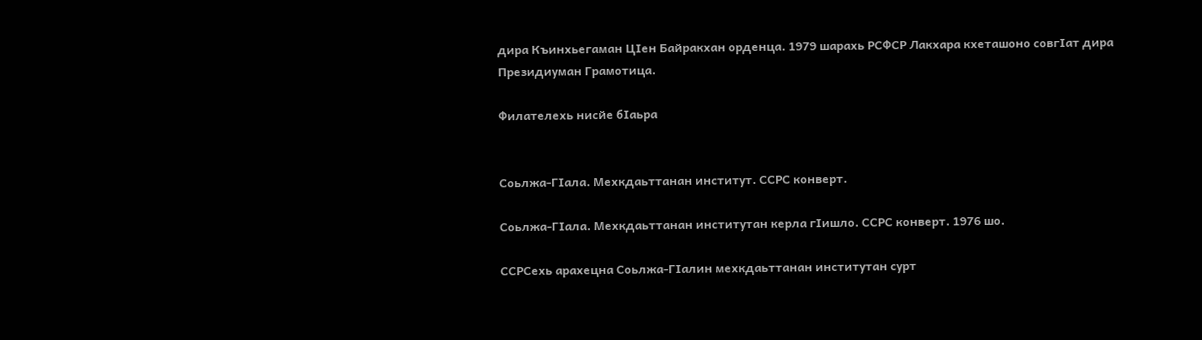дира Къинхьегаман ЦӀен Байракхан орденца. 1979 шарахь РСФСР Лакхара кхеташоно совгӀат дира Президиуман Грамотица.

Филателехь нисйе бӀаьра


Соьлжа-ГӀала. Мехкдаьттанан институт. ССРС конверт.

Соьлжа-ГӀала. Мехкдаьттанан институтан керла гӀишло. ССРС конверт. 1976 шо.

ССРСехь арахецна Соьлжа-ГӀалин мехкдаьттанан институтан сурт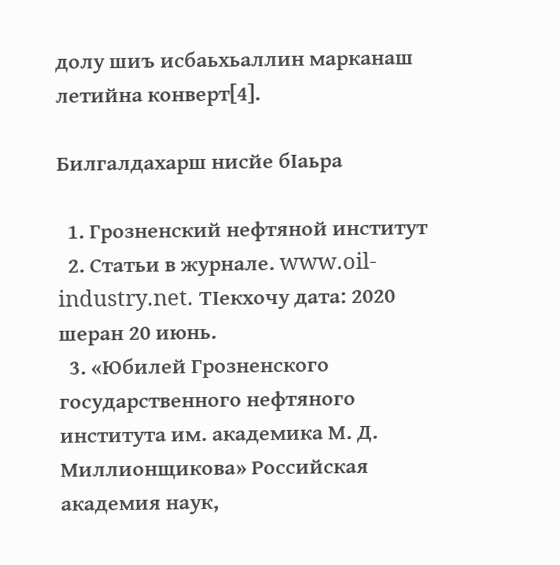долу шиъ исбаьхьаллин марканаш летийна конверт[4].

Билгалдахарш нисйе бӀаьра

  1. Грозненский нефтяной институт
  2. Статьи в журнале. www.oil-industry.net. ТӀекхочу дата: 2020 шеран 20 июнь.
  3. «Юбилей Грозненского государственного нефтяного института им. академика М. Д. Миллионщикова» Российская академия наук,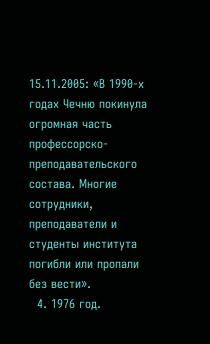15.11.2005: «В 1990-х годах Чечню покинула огромная часть профессорско-преподавательского состава. Многие сотрудники, преподаватели и студенты института погибли или пропали без вести».
  4. 1976 год.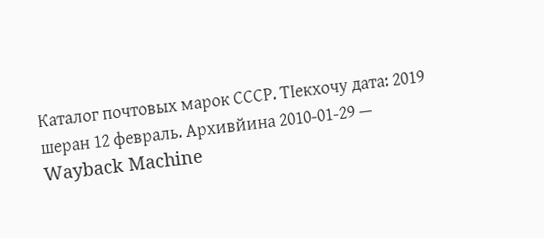Каталог почтовых марок СССР. ТӀекхочу дата: 2019 шеран 12 февраль. Архивйина 2010-01-29 — Wayback Machine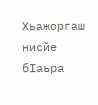Хьажоргаш нисйе бӀаьра